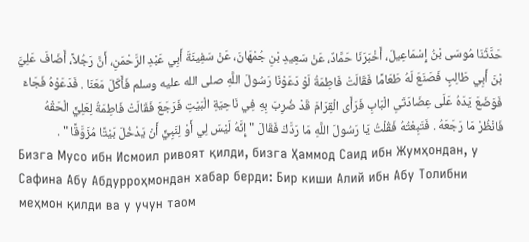حَدَّثَنَا مُوسَى بْنُ إِسْمَاعِيلَ، أَخْبَرَنَا حَمَّادٌ، عَنْ سَعِيدِ بْنِ جُمْهَانَ، عَنْ سَفِينَةَ أَبِي عَبْدِ الرَّحْمَنِ، أَنَّ رَجُلاً، أَضَافَ عَلِيَّ بْنَ أَبِي طَالِبٍ فَصَنَعَ لَهُ طَعَامًا فَقَالَتْ فَاطِمَةُ لَوْ دَعَوْنَا رَسُولَ اللَّهِ صلى الله عليه وسلم فَأَكَلَ مَعَنَا . فَدَعَوْهُ فَجَاءَ فَوَضَعَ يَدَهُ عَلَى عِضَادَتَىِ الْبَابِ فَرَأَى الْقِرَامَ قَدْ ضُرِبَ بِهِ فِي نَاحِيَةِ الْبَيْتِ فَرَجَعَ فَقَالَتْ فَاطِمَةُ لِعَلِيٍّ الْحَقْهُ فَانْظُرْ مَا رَجَعَهُ . فَتَبِعْتُهُ فَقُلْتُ يَا رَسُولَ اللَّهِ مَا رَدَّكَ فَقَالَ " إِنَّهُ لَيْسَ لِي أَوْ لِنَبِيٍّ أَنْ يَدْخُلَ بَيْتًا مُزَوَّقًا " .
Бизга Мусо ибн Исмоил ривоят қилди, бизга Ҳаммод Саид ибн Жумҳондан, у Сафина Абу Абдурроҳмондан хабар берди: Бир киши Алий ибн Абу Толибни меҳмон қилди ва у учун таом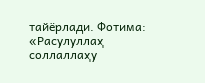тайёрлади. Фотима: «Расулуллаҳ соллаллаҳу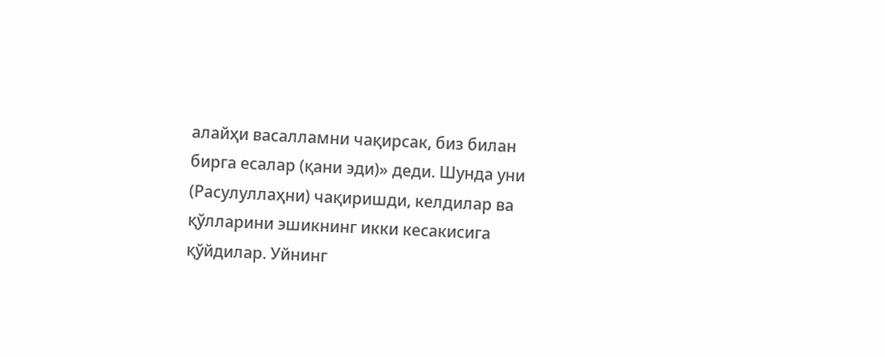алайҳи васалламни чақирсак, биз билан бирга есалар (қани эди)» деди. Шунда уни (Расулуллаҳни) чақиришди, келдилар ва қўлларини эшикнинг икки кесакисига қўйдилар. Уйнинг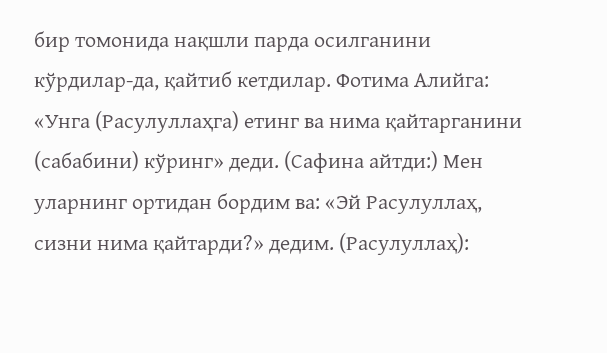бир томонида нақшли парда осилганини кўрдилар-да, қайтиб кетдилар. Фотима Алийга: «Унга (Расулуллаҳга) етинг ва нима қайтарганини (сабабини) кўринг» деди. (Сафина айтди:) Мен уларнинг ортидан бордим ва: «Эй Расулуллаҳ, сизни нима қайтарди?» дедим. (Расулуллаҳ):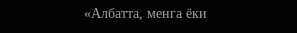«Албатта, менга ёки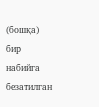(бошқа) бир набийга безатилган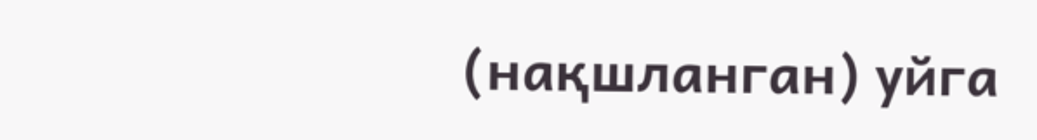(нақшланган) уйга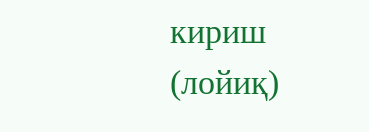кириш (лойиқ)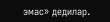эмас» дедилар.